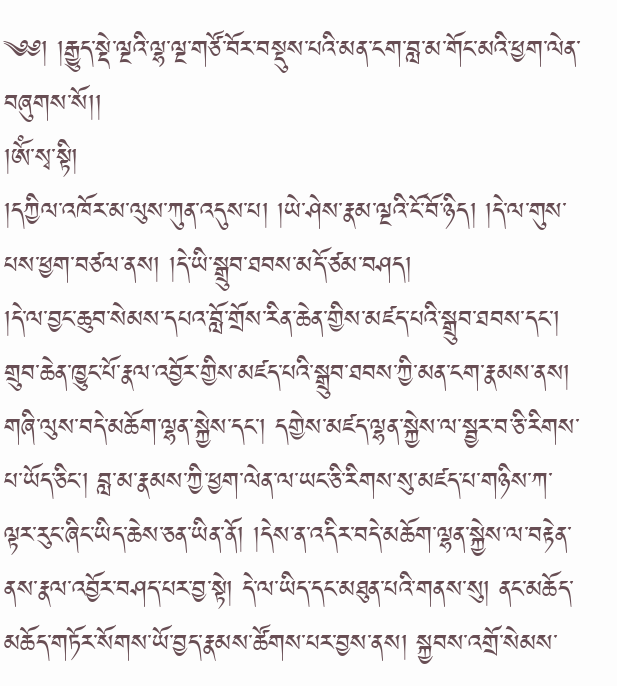༄༅། །རྒྱུད་སྡེ་ལྔའི་ལྷ་ལྔ་གཙོ་བོར་བསྡུས་པའི་མན་ངག་བླ་མ་གོང་མའི་ཕྱག་ལེན་བཞུགས་སོ།།
།ཨོཾ་སྭ་སྟི།
།དཀྱིལ་འཁོར་མ་ལུས་ཀུན་འདུས་པ། །ཡེ་ཤེས་རྣམ་ལྔའི་ངོ་བོ་ཉིད། །དེ་ལ་གུས་པས་ཕྱག་བཙལ་ནས། །དེ་ཡི་སྒྲུབ་ཐབས་མདོ་ཙམ་བཤད།
།དེ་ལ་བྱང་ཆུབ་སེམས་དཔའ་བློ་གྲོས་རིན་ཆེན་གྱིས་མཛད་པའི་སྒྲུབ་ཐབས་དང་། གྲུབ་ཆེན་ཁྱུང་པོ་རྣལ་འབྱོར་གྱིས་མཛད་པའི་སྒྲུབ་ཐབས་ཀྱི་མན་ངག་རྣམས་ནས། གཞི་ལུས་བདེ་མཆོག་ལྷན་སྐྱེས་དང་། དགྱེས་མཛད་ལྷན་སྐྱེས་ལ་སྦྱར་བ་ཅི་རིགས་པ་ཡོད་ཅིང་། བླ་མ་རྣམས་ཀྱི་ཕྱག་ལེན་ལ་ཡང་ཅི་རིགས་སུ་མཛད་པ་གཉིས་ཀ་ལྟར་རུང་ཞིང་ཡིད་ཆེས་ཅན་ཡིན་ནོ། །དེས་ན་འདིར་བདེ་མཆོག་ལྷན་སྐྱེས་ལ་བརྟེན་ནས་རྣལ་འབྱོར་བཤད་པར་བྱ་སྟེ། དེ་ལ་ཡིད་དང་མཐུན་པའི་གནས་སུ། ནང་མཆོད་མཆོད་གཏོར་སོགས་ཡོ་བྱད་རྣམས་ཚོགས་པར་བྱས་ནས། སྐྱབས་འགྲོ་སེམས་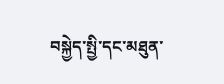བསྐྱེད་སྤྱི་དང་མཐུན་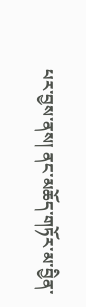པར་བྱས་ནས། ནང་མཆོད་གཏོར་མ་བྱིན་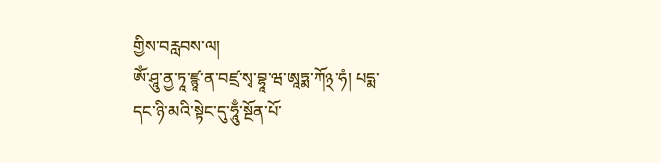གྱིས་བརླབས་ལ།
ཨོཾ་ཤཱུ་ནྱ་ཏཱ་ཛྙཱ་ན་བཛྲ་སྭ་བྷཱ་ཝ་ཨཱཏྨ་ཀོ྅་ཧཾ། པདྨ་དང་ཉི་མའི་སྟེང་དུ་ཧཱུྃ་སྔོན་པོ་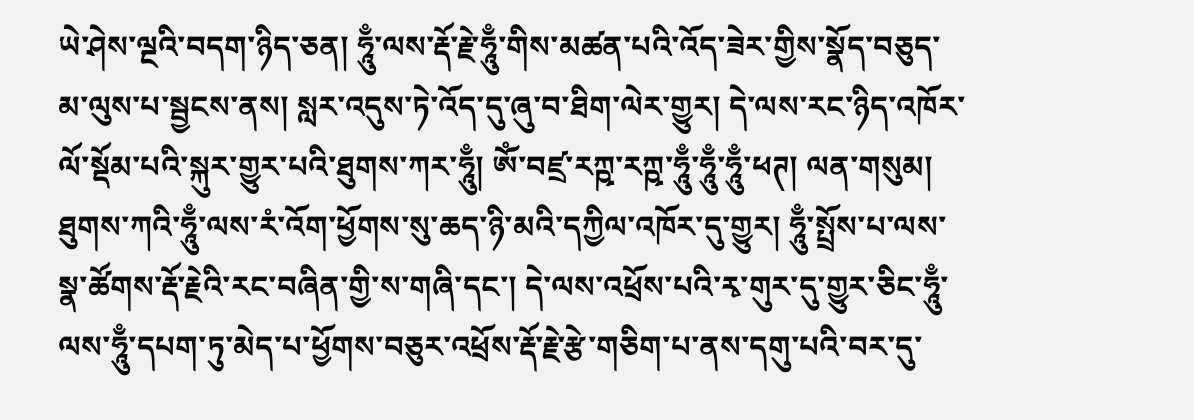ཡེ་ཤེས་ལྔའི་བདག་ཉིད་ཅན། ཧཱུྃ་ལས་རྡོ་རྗེ་ཧཱུྃ་གིས་མཚན་པའི་འོད་ཟེར་གྱིས་སྣོད་བཅུད་མ་ལུས་པ་སྦྱངས་ནས། སླར་འདུས་ཏེ་འོད་དུ་ཞུ་བ་ཐིག་ལེར་གྱུར། དེ་ལས་རང་ཉིད་འཁོར་ལོ་སྡོམ་པའི་སྐུར་གྱུར་པའི་ཐུགས་ཀར་ཧཱུྃ། ཨོཾ་བཛྲ་རཀྵ་རཀྵ་ཧཱུྃ་ཧཱུྃ་ཧཱུྃ་ཕཊ། ལན་གསུམ།
ཐུགས་ཀའི་ཧཱུྃ་ལས་རཾ་འོག་ཕྱོགས་སུ་ཆད་ཉི་མའི་དཀྱིལ་འཁོར་དུ་གྱུར། ཧཱུྃ་སྤྲོས་པ་ལས་སྣ་ཚོགས་རྡོ་རྗེའི་རང་བཞིན་གྱི་ས་གཞི་དང་། དེ་ལས་འཕྲོས་པའི་རྭ་གུར་དུ་གྱུར་ཅིང་ཧཱུྃ་ལས་ཧཱུྃ་དཔག་ཏུ་མེད་པ་ཕྱོགས་བཅུར་འཕྲོས་རྡོ་རྗེ་རྩེ་གཅིག་པ་ནས་དགུ་པའི་བར་དུ་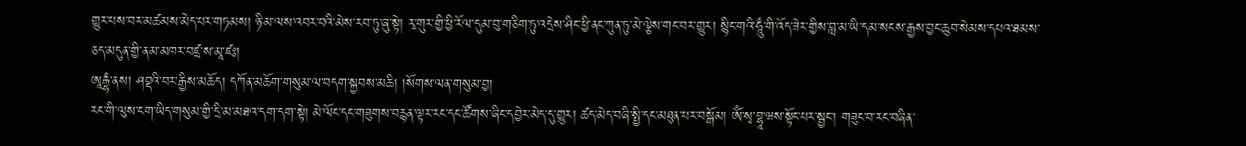གྱུར་པས་བར་མཚམས་མེད་པར་གཏམས། ཉི་མ་ལས་འབར་བའི་མེས་རབ་ཏུ་ཞུ་སྟེ། རྭ་གུར་གྱི་ཕྱི་རོལ་དུམ་བུ་གཅིག་ཏུ་འདྲེས་ཤིང་ཕྱི་ནང་ཀུན་ཏུ་མེ་ལྕེས་གང་བར་གྱུར། སྙིང་གའི་ཧཱུྃ་གི་འོད་ཟེར་གྱིས་བླ་མ་ཡི་དམ་སངས་རྒྱས་བྱང་ཆུབ་སེམས་དཔའ་ཐམས་ཅད་མདུན་གྱི་ནམ་མཁར་བཛྲ་ས་མཱ་ཛཿ།
ཨཱརྒྷཾ་ནས། ཤབྡའི་བར་རྒྱིས་མཆོད། དཀོན་མཆོག་གསུམ་ལ་བདག་སྐྱབས་མཆི། །སོགས་ལན་གསུམ་བྱ།
རང་གི་ལུས་ངག་ཡིད་གསུམ་གྱི་དྲི་མ་མཐའ་དག་དག་སྟེ། མེ་ལོང་དང་གཟུགས་བརྙན་ལྟར་རང་དང་ཚོགས་ཞིང་དབྱེར་མེད་དུ་གྱུར། ཚད་མེད་བཞི་སྤྱི་དང་མཐུན་པར་བསྒོམ། ཨོཾ་སྭ་བྷཱ་ཝས་སྟོང་པར་སྦྱང་། གཟུང་བ་རང་བཞིན་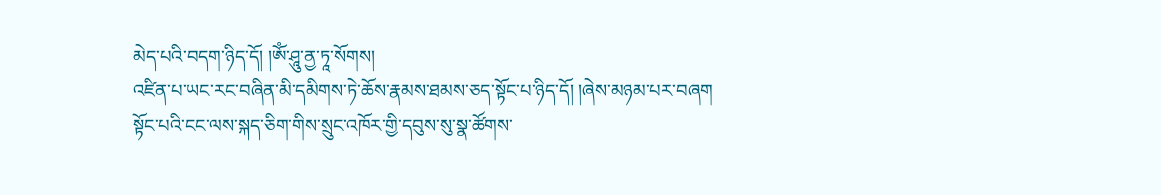མེད་པའི་བདག་ཉིད་དོ། །ཨོཾ་ཤཱུ་ནྱ་ཏཱ་སོགས།
འཛིན་པ་ཡང་རང་བཞིན་མི་དམིགས་ཏེ་ཆོས་རྣམས་ཐམས་ཅད་སྟོང་པ་ཉིད་དོ། །ཞེས་མཉམ་པར་བཞག
སྟོང་པའི་ངང་ལས་སྐད་ཅིག་གིས་སྲུང་འཁོར་གྱི་དབུས་སུ་སྣ་ཚོགས་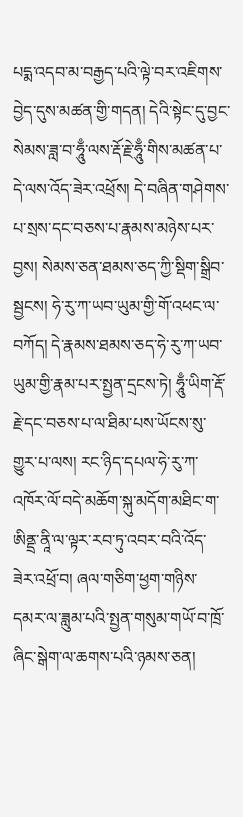པདྨ་འདབ་མ་བརྒྱད་པའི་ལྟེ་བར་འཇིགས་བྱེད་དུས་མཚན་གྱི་གདན། དེའི་སྟེང་དུ་བྱང་སེམས་ཟླ་བ་ཧཱུྃ་ལས་རྡོ་རྗེ་ཧཱུྃ་གིས་མཚན་པ་དེ་ལས་འོད་ཟེར་འཕྲོས། དེ་བཞིན་གཤེགས་པ་སྲས་དང་བཅས་པ་རྣམས་མཉེས་པར་བྱས། སེམས་ཅན་ཐམས་ཅད་ཀྱི་སྡིག་སྒྲིབ་སྦྱངས། ཧེ་རུ་ཀ་ཡབ་ཡུམ་གྱི་གོ་འཕང་ལ་བཀོད། དེ་རྣམས་ཐམས་ཅད་ཧེ་རུ་ཀ་ཡབ་ཡུམ་གྱི་རྣམ་པར་སྤྱན་དྲངས་ཏེ། ཧཱུྃ་ཡིག་རྡོ་རྗེ་དང་བཅས་པ་ལ་ཐིམ་པས་ཡོངས་སུ་གྱུར་པ་ལས། རང་ཉིད་དཔལ་ཧེ་རུ་ཀ་འཁོར་ལོ་བདེ་མཆོག་སྐུ་མདོག་མཐིང་ག་ཨིནྡྲ་ནཱི་ལ་ལྟར་རབ་ཏུ་འབར་བའི་འོད་ཟེར་འཕྲོ་བ། ཞལ་གཅིག་ཕྱག་གཉིས་དམར་ལ་ཟླུམ་པའི་སྤྱན་གསུམ་གཡོ་བ་ཁྲོ་ཞིང་སྒེག་ལ་ཆགས་པའི་ཉམས་ཅན།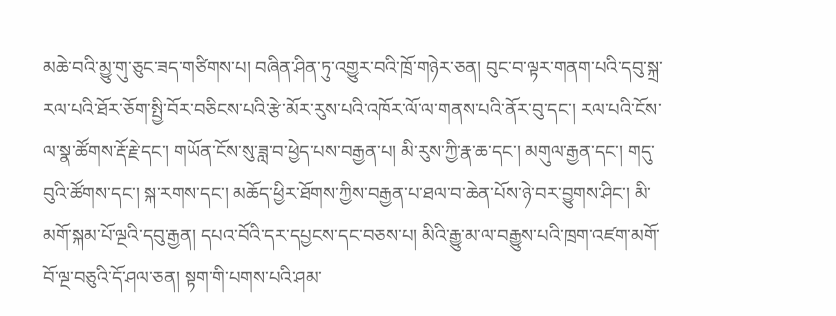མཆེ་བའི་མྱུ་གུ་ཅུང་ཟད་གཙིགས་པ། བཞིན་ཤིན་ཏུ་འགྱུར་བའི་ཁྲོ་གཉེར་ཅན། བུང་བ་ལྟར་གནག་པའི་དབུ་སྐྲ་རལ་པའི་ཐོར་ཅོག་སྤྱི་བོར་བཅིངས་པའི་རྩེ་མོར་རུས་པའི་འཁོར་ལོ་ལ་གནས་པའི་ནོར་བུ་དང་། རལ་པའི་ངོས་ལ་སྣ་ཚོགས་རྡོ་རྗེ་དང་། གཡོན་ངོས་སུ་ཟླ་བ་ཕྱེད་པས་བརྒྱན་པ། མི་རུས་ཀྱི་རྣ་ཆ་དང་། མགུལ་རྒྱན་དང་། གདུ་བུའི་ཚོགས་དང་། སྐ་རགས་དང་། མཆོད་ཕྱིར་ཐོགས་ཀྱིས་བརྒྱན་པ་ཐལ་བ་ཆེན་པོས་ཉེ་བར་བྱུགས་ཤིང་། མི་མགོ་སྐམ་པོ་ལྔའི་དབུ་རྒྱན། དཔའ་བོའི་དར་དཔྱངས་དང་བཅས་པ། མིའི་རྒྱུ་མ་ལ་བརྒྱུས་པའི་ཁྲག་འཛག་མགོ་བོ་ལྔ་བཅུའི་དོ་ཤལ་ཅན། སྟག་གི་པགས་པའི་ཤམ་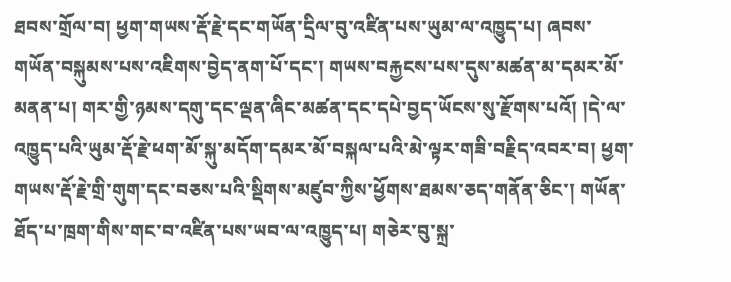ཐབས་གྲོལ་བ། ཕྱག་གཡས་རྡོ་རྗེ་དང་གཡོན་དྲིལ་བུ་འཛིན་པས་ཡུམ་ལ་འཁྱུད་པ། ཞབས་གཡོན་བསྐུམས་པས་འཇིགས་བྱེད་ནག་པོ་དང་། གཡས་བརྐྱངས་པས་དུས་མཚན་མ་དམར་མོ་མནན་པ། གར་གྱི་ཉམས་དགུ་དང་ལྡན་ཞིང་མཚན་དང་དཔེ་བྱད་ཡོངས་སུ་རྫོགས་པའོ། །དེ་ལ་འཁྱུད་པའི་ཡུམ་རྡོ་རྗེ་ཕག་མོ་སྐུ་མདོག་དམར་མོ་བསྐལ་པའི་མེ་ལྟར་གཟི་བརྗིད་འབར་བ། ཕྱག་གཡས་རྡོ་རྗེ་གྲི་གུག་དང་བཅས་པའི་སྡིགས་མཛུབ་ཀྱིས་ཕྱོགས་ཐམས་ཅད་གནོན་ཅིང་། གཡོན་ཐོད་པ་ཁྲག་གིས་གང་བ་འཛིན་པས་ཡབ་ལ་འཁྱུད་པ། གཅེར་བུ་སྐྲ་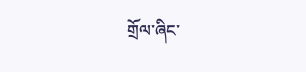གྲོལ་ཞིང་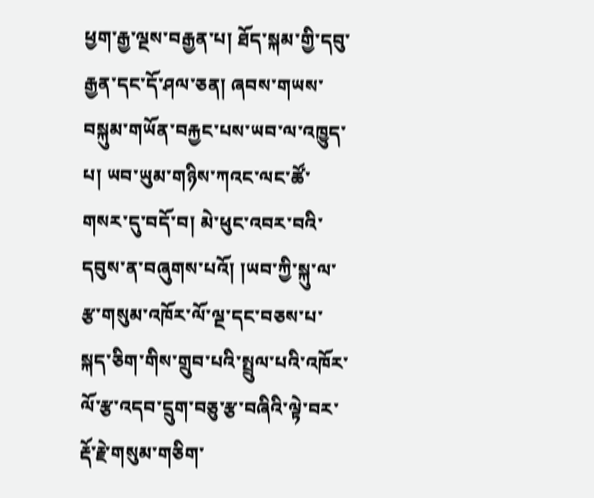ཕྱག་རྒྱ་ལྔས་བརྒྱན་པ། ཐོད་སྐམ་གྱི་དབུ་རྒྱན་དང་དོ་ཤལ་ཅན། ཞབས་གཡས་བསྐུམ་གཡོན་བརྐྱང་པས་ཡབ་ལ་འཁྱུད་པ། ཡབ་ཡུམ་གཉིས་ཀའང་ལང་ཚོ་གསར་དུ་བདོ་བ། མེ་ཕུང་འབར་བའི་དབུས་ན་བཞུགས་པའོ། །ཡབ་ཀྱི་སྐུ་ལ་རྩ་གསུམ་འཁོར་ལོ་ལྔ་དང་བཅས་པ་སྐད་ཅིག་གིས་གྲུབ་པའི་སྤྲུལ་པའི་འཁོར་ལོ་རྩ་འདབ་དྲུག་བཅུ་རྩ་བཞིའི་ལྟེ་བར་རྡོ་རྗེ་གསུམ་གཅིག་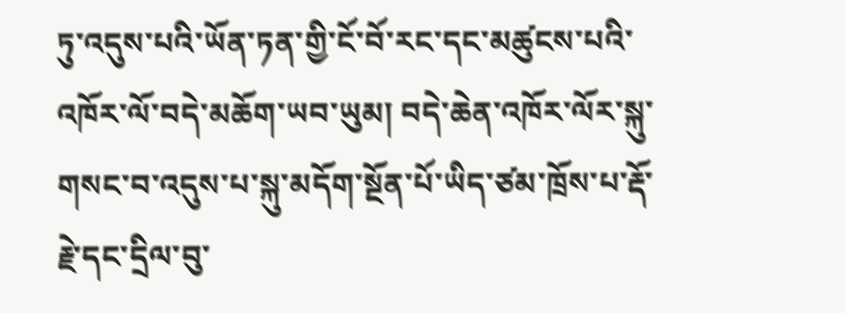ཏུ་འདུས་པའི་ཡོན་ཏན་གྱི་ངོ་བོ་རང་དང་མཚུངས་པའི་འཁོར་ལོ་བདེ་མཆོག་ཡབ་ཡུམ། བདེ་ཆེན་འཁོར་ལོར་སྐུ་གསང་བ་འདུས་པ་སྐུ་མདོག་སྔོན་པོ་ཡིད་ཙམ་ཁྲོས་པ་རྡོ་རྗེ་དང་དྲིལ་བུ་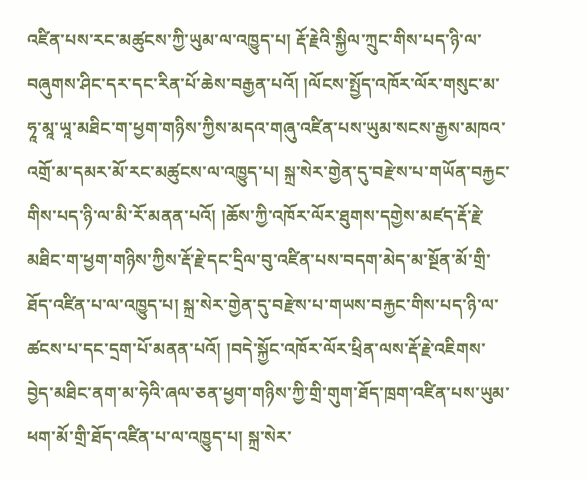འཛིན་པས་རང་མཚུངས་ཀྱི་ཡུམ་ལ་འཁྱུད་པ། རྡོ་རྗེའི་སྐྱིལ་ཀྲུང་གིས་པད་ཉི་ལ་བཞུགས་ཤིང་དར་དང་རིན་པོ་ཆེས་བརྒྱན་པའོ། །ལོངས་སྤྱོད་འཁོར་ལོར་གསུང་མ་ཧཱ་མཱ་ཡཱ་མཐིང་ག་ཕྱག་གཉིས་ཀྱིས་མདའ་གཞུ་འཛིན་པས་ཡུམ་སངས་རྒྱས་མཁའ་འགྲོ་མ་དམར་མོ་རང་མཚུངས་ལ་འཁྱུད་པ། སྐྲ་སེར་གྱེན་དུ་བརྫེས་པ་གཡོན་བརྐྱང་གིས་པད་ཉི་ལ་མི་རོ་མནན་པའོ། །ཆོས་ཀྱི་འཁོར་ལོར་ཐུགས་དགྱེས་མཛད་རྡོ་རྗེ་མཐིང་ག་ཕྱག་གཉིས་ཀྱིས་རྡོ་རྗེ་དང་དྲིལ་བུ་འཛིན་པས་བདག་མེད་མ་སྔོན་མོ་གྲི་ཐོད་འཛིན་པ་ལ་འཁྱུད་པ། སྐྲ་སེར་གྱེན་དུ་བརྫེས་པ་གཡས་བརྐྱང་གིས་པད་ཉི་ལ་ཚངས་པ་དང་དྲག་པོ་མནན་པའོ། །བདེ་སྐྱོང་འཁོར་ལོར་ཕྲིན་ལས་རྡོ་རྗེ་འཇིགས་བྱེད་མཐིང་ནག་མ་ཧེའི་ཞལ་ཅན་ཕྱག་གཉིས་ཀྱི་གྲི་གུག་ཐོད་ཁྲག་འཛིན་པས་ཡུམ་ཕག་མོ་གྲི་ཐོད་འཛིན་པ་ལ་འཁྱུད་པ། སྐྲ་སེར་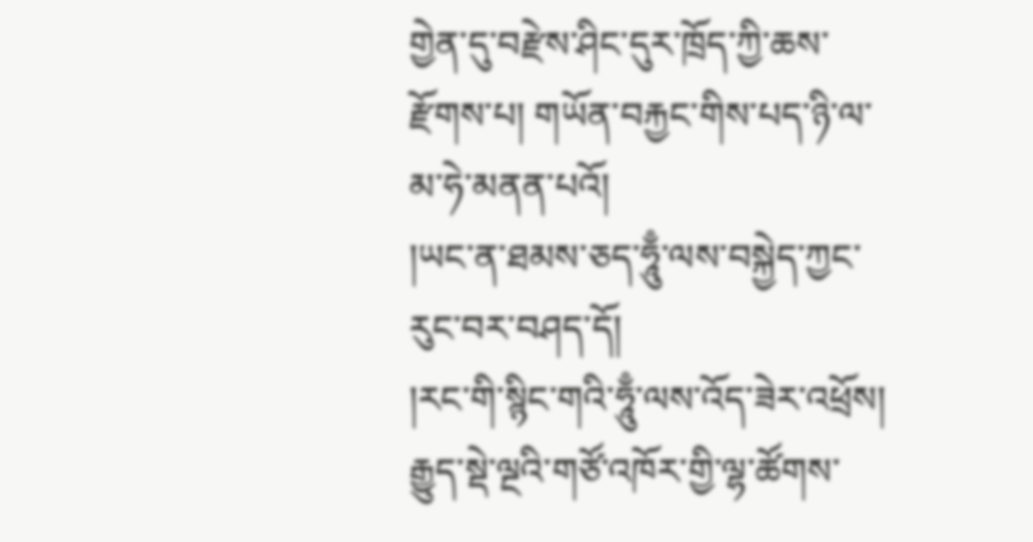གྱེན་དུ་བརྫེས་ཤིང་དུར་ཁྲོད་ཀྱི་ཆས་རྫོགས་པ། གཡོན་བརྐྱང་གིས་པད་ཉི་ལ་མ་ཧེ་མནན་པའོ།
།ཡང་ན་ཐམས་ཅད་ཧཱུྃ་ལས་བསྐྱེད་ཀྱང་རུང་བར་བཤད་དོ།
།རང་གི་སྙིང་གའི་ཧཱུྃ་ལས་འོད་ཟེར་འཕྲོས། རྒྱུད་སྡེ་ལྔའི་གཙོ་འཁོར་གྱི་ལྷ་ཚོགས་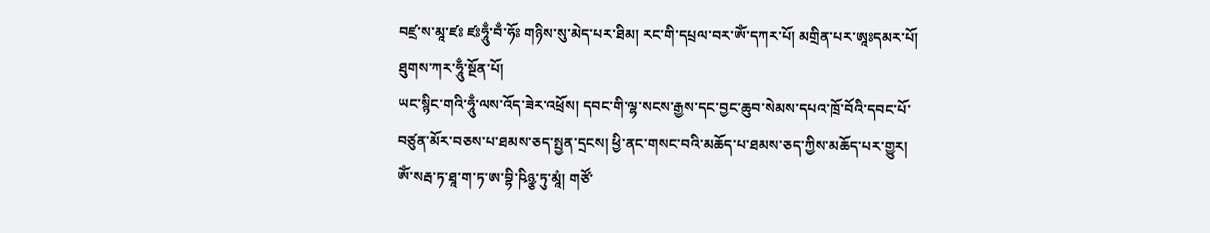བཛྲ་ས་མཱ་ཛཿ ཛཿཧཱུྃ་བྃ་ཧོཿ གཉིས་སུ་མེད་པར་ཐིམ། རང་གི་དཔྲལ་བར་ཨོཾ་དཀར་པོ། མགྲིན་པར་ཨཱཿདམར་པོ། ཐུགས་ཀར་ཧཱུྃ་སྔོན་པོ།
ཡང་སྙིང་གའི་ཧཱུྃ་ལས་འོད་ཟེར་འཕྲོས། དབང་གི་ལྷ་སངས་རྒྱས་དང་བྱང་ཆུབ་སེམས་དཔའ་ཁྲོ་བོའི་དབང་པོ་བཙུན་མོར་བཅས་པ་ཐམས་ཅད་སྤྱན་དྲངས། ཕྱི་ནང་གསང་བའི་མཆོད་པ་ཐམས་ཅད་ཀྱིས་མཆོད་པར་གྱུར།
ཨོཾ་སརྦ་ཏ་ཐཱ་ག་ཏ་ཨ་བྷི་ཥིཉྩ་ཏུ་མཱཾ། གཙོ་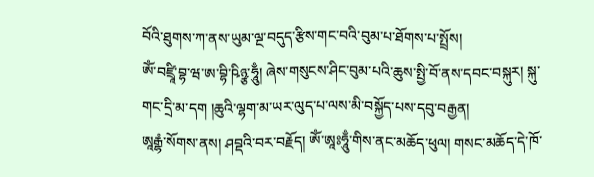བོའི་ཐུགས་ཀ་ནས་ཡུམ་ལྔ་བདུད་རྩིས་གང་བའི་བུམ་པ་ཐོགས་པ་སྤྲོས།
ཨོཾ་བཛྲཱི་བྷ་ཝ་ཨ་བྷི་ཥིཉྩ་ཧཱུྃ། ཞེས་གསུངས་ཤིང་བུམ་པའི་ཆུས་སྤྱི་བོ་ནས་དབང་བསྐུར། སྐུ་གང་དྲི་མ་དག །ཆུའི་ལྷག་མ་ཡར་ལུད་པ་ལས་མི་བསྐྱོད་པས་དབུ་བརྒྱན།
ཨཱརྒྷཾ་སོགས་ནས། ཤབྡའི་བར་བརྗོད། ཨོཾ་ཨཱཿཧཱུྃ་གིས་ནང་མཆོད་ཕུལ། གསང་མཆོད་དེ་ཁོ་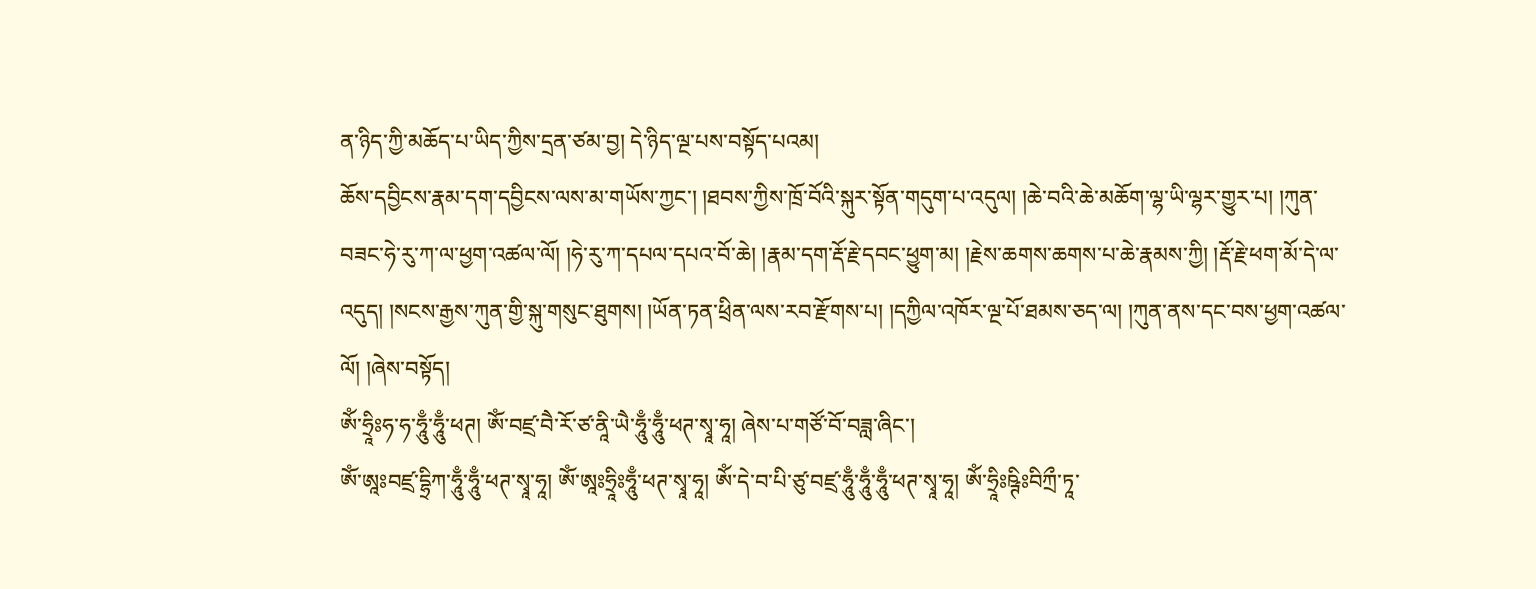ན་ཉིད་ཀྱི་མཆོད་པ་ཡིད་ཀྱིས་དྲན་ཙམ་བྱ། དེ་ཉིད་ལྔ་པས་བསྟོད་པའམ།
ཆོས་དབྱིངས་རྣམ་དག་དབྱིངས་ལས་མ་གཡོས་ཀྱང་། །ཐབས་ཀྱིས་ཁྲོ་བོའི་སྐུར་སྟོན་གདུག་པ་འདུལ། །ཆེ་བའི་ཆེ་མཆོག་ལྷ་ཡི་ལྷར་གྱུར་པ། །ཀུན་བཟང་ཧེ་རུ་ཀ་ལ་ཕྱག་འཚལ་ལོ། །ཧེ་རུ་ཀ་དཔལ་དཔའ་བོ་ཆེ། །རྣམ་དག་རྡོ་རྗེ་དབང་ཕྱུག་མ། །རྗེས་ཆགས་ཆགས་པ་ཆེ་རྣམས་ཀྱི། །རྡོ་རྗེ་ཕག་མོ་དེ་ལ་འདུད། །སངས་རྒྱས་ཀུན་གྱི་སྐུ་གསུང་ཐུགས། །ཡོན་ཏན་ཕྲིན་ལས་རབ་རྫོགས་པ། །དཀྱིལ་འཁོར་ལྔ་པོ་ཐམས་ཅད་ལ། །ཀུན་ནས་དང་བས་ཕྱག་འཚལ་ལོ། །ཞེས་བསྟོད།
ཨོཾ་ཧྲཱིཿཧ་ཧ་ཧཱུྃ་ཧཱུྃ་ཕཊ། ཨོཾ་བཛྲ་བཻ་རོ་ཙ་ནཱི་ཡཻ་ཧཱུྃ་ཧཱུྃ་ཕཊ་སྭཱ་ཧཱ། ཞེས་པ་གཙོ་བོ་བཟླ་ཞིང་།
ཨོཾ་ཨཱཿབཛྲ་དྷྲིཀ་ཧཱུྃ་ཧཱུྃ་ཕཊ་སྭཱ་ཧཱ། ཨོཾ་ཨཱཿཧྲཱིཿཧཱུྃ་ཕཊ་སྭཱ་ཧཱ། ཨོཾ་དེ་བ་པི་ཙུ་བཛྲ་ཧཱུྃ་ཧཱུྃ་ཧཱུྃ་ཕཊ་སྭཱ་ཧཱ། ཨོཾ་ཧྲཱིཿཥྚིཿབིཀྲྀ་ཏཱ་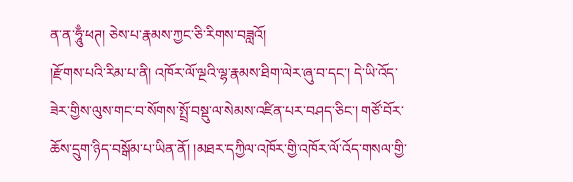ན་ན་ཧཱུྃ་ཕཊ། ཅེས་པ་རྣམས་ཀྱང་ཅི་རིགས་བཟླའོ།
།རྫོགས་པའི་རིམ་པ་ནི། འཁོར་ལོ་ལྔའི་ལྷ་རྣམས་ཐིག་ལེར་ཞུ་བ་དང་། དེ་ཡི་འོད་ཟེར་གྱིས་ལུས་གང་བ་སོགས་སྤྲོ་བསྡུ་ལ་སེམས་འཛིན་པར་བཤད་ཅིང་། གཙོ་བོར་ཆོས་དྲུག་ཉིད་བསྒོམ་པ་ཡིན་ནོ། །མཐར་དཀྱིལ་འཁོར་གྱི་འཁོར་ལོ་འོད་གསལ་གྱི་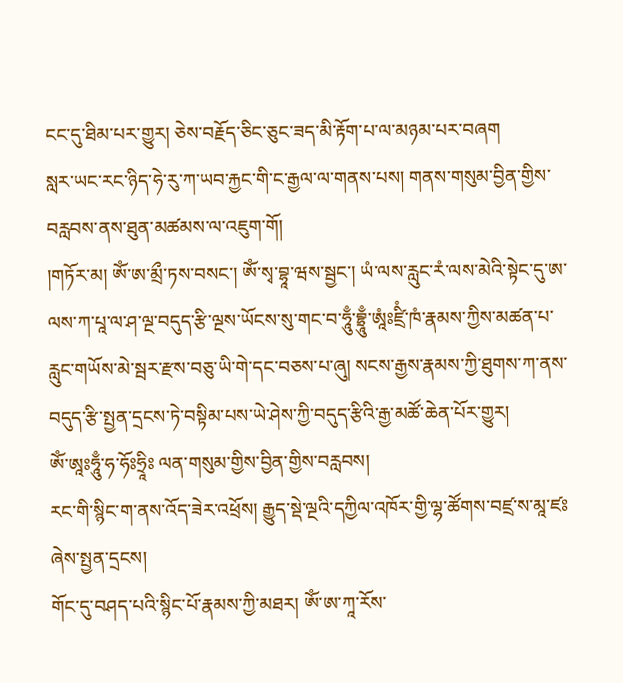ངང་དུ་ཐིམ་པར་གྱུར། ཅེས་བརྗོད་ཅིང་ཅུང་ཟད་མི་རྟོག་པ་ལ་མཉམ་པར་བཞག
སླར་ཡང་རང་ཉིད་ཧེ་རུ་ཀ་ཡབ་རྐྱང་གི་ང་རྒྱལ་ལ་གནས་པས། གནས་གསུམ་བྱིན་གྱིས་བརླབས་ནས་ཐུན་མཚམས་ལ་འཇུག་གོ།
།གཏོར་མ། ཨོཾ་ཨ་མྲྀ་ཏས་བསང་། ཨོཾ་སྭ་བྷཱ་ཝས་སྦྱང་། ཡཾ་ལས་རླུང་རཾ་ལས་མེའི་སྟེང་དུ་ཨ་ལས་ཀ་པཱ་ལ་ཤ་ལྔ་བདུད་རྩི་ལྔས་ཡོངས་སུ་གང་བ་ཧཱུྃ་བྷྲཱུྃ་ཨཱཾཿཛྲིཾ་ཁཾ་རྣམས་ཀྱིས་མཚན་པ་རླུང་གཡོས་མེ་སྦར་རྫས་བཅུ་ཡི་གེ་དང་བཅས་པ་ཞུ། སངས་རྒྱས་རྣམས་ཀྱི་ཐུགས་ཀ་ནས་བདུད་རྩི་སྤྱན་དྲངས་ཏེ་བསྟིམ་པས་ཡེ་ཤེས་ཀྱི་བདུད་རྩིའི་རྒྱ་མཚོ་ཆེན་པོར་གྱུར།
ཨོཾ་ཨཱཿཧཱུྃ་ཧ་ཧོཿཧྲཱིཿ ལན་གསུམ་གྱིས་བྱིན་གྱིས་བརླབས།
རང་གི་སྙིང་ག་ནས་འོད་ཟེར་འཕྲོས། རྒྱུད་སྡེ་ལྔའི་དཀྱིལ་འཁོར་གྱི་ལྷ་ཚོགས་བཛྲ་ས་མཱ་ཛཿ ཞེས་སྤྱན་དྲངས།
གོང་དུ་བཤད་པའི་སྙིང་པོ་རྣམས་ཀྱི་མཐར། ཨོཾ་ཨ་ཀཱ་རོས་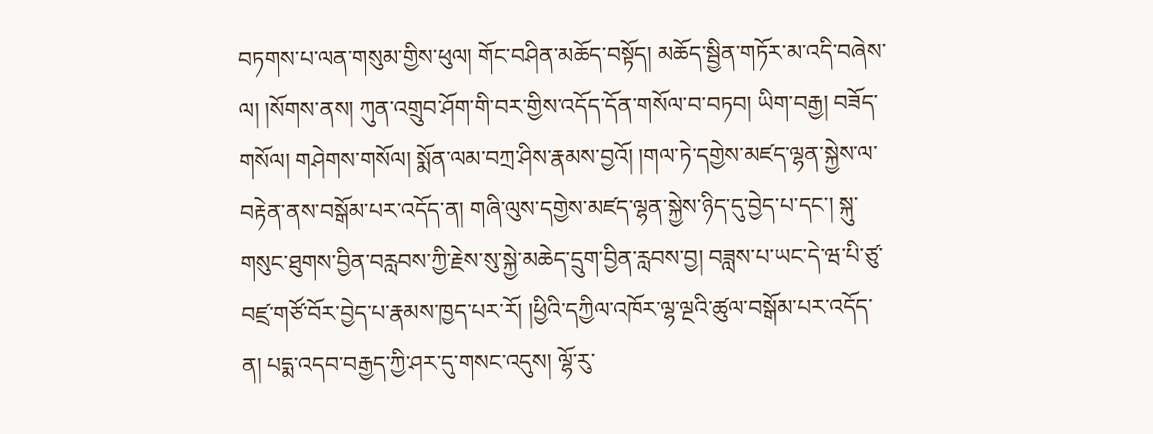བཏགས་པ་ལན་གསུམ་གྱིས་ཕུལ། གོང་བཤིན་མཆོད་བསྟོད། མཆོད་སྦྱིན་གཏོར་མ་འདི་བཞེས་ལ། །སོགས་ནས། ཀུན་འགྲུབ་ཤོག་གི་བར་གྱིས་འདོད་དོན་གསོལ་བ་བཏབ། ཡིག་བརྒྱ། བཟོད་གསོལ། གཤེགས་གསོལ། སྨོན་ལམ་བཀྲ་ཤིས་རྣམས་བྱའོ། །གལ་ཏེ་དགྱེས་མཛད་ལྷན་སྐྱེས་ལ་བརྟེན་ནས་བསྒོམ་པར་འདོད་ན། གཞི་ལུས་དགྱེས་མཛད་ལྷན་སྐྱེས་ཉིད་དུ་བྱེད་པ་དང་། སྐུ་གསུང་ཐུགས་བྱིན་བརླབས་ཀྱི་རྗེས་སུ་སྐྱེ་མཆེད་དྲུག་བྱིན་རླབས་བྱ། བཟླས་པ་ཡང་དེ་ཝ་པི་ཙུ་བཛྲ་གཙོ་བོར་བྱེད་པ་རྣམས་ཁྱད་པར་རོ། །ཕྱིའི་དཀྱིལ་འཁོར་ལྷ་ལྔའི་ཚུལ་བསྒོམ་པར་འདོད་ན། པདྨ་འདབ་བརྒྱད་ཀྱི་ཤར་དུ་གསང་འདུས། ལྷོ་རུ་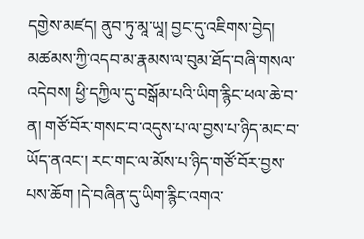དགྱེས་མཛད། ནུབ་ཏུ་མཱ་ཡཱ། བྱང་དུ་འཇིགས་བྱེད། མཚམས་ཀྱི་འདབ་མ་རྣམས་ལ་བུམ་ཐོད་བཞི་གསལ་འདེབས། ཕྱི་དཀྱིལ་དུ་བསྒོམ་པའི་ཡིག་རྙིང་ཕལ་ཆེ་བ་ན། གཙོ་བོར་གསང་བ་འདུས་པ་ལ་བྱས་པ་ཉིད་མང་བ་ཡོད་ནའང་། རང་གང་ལ་མོས་པ་ཉིད་གཙོ་བོར་བྱས་པས་ཆོག །དེ་བཞིན་དུ་ཡིག་རྙིང་འགའ་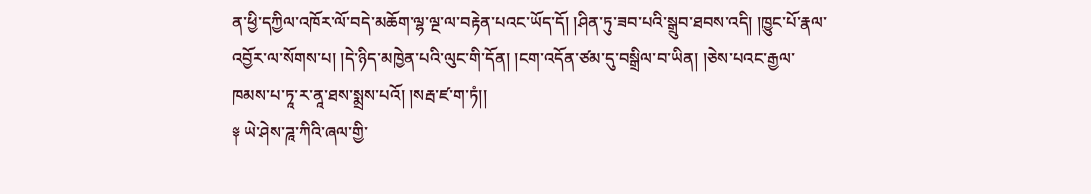ན་ཕྱི་དཀྱིལ་འཁོར་ལོ་བདེ་མཆོག་ལྷ་ལྔ་ལ་བརྟེན་པའང་ཡོད་དོ། །ཤིན་ཏུ་ཟབ་པའི་སྒྲུབ་ཐབས་འདི། །ཁྱུང་པོ་རྣལ་འབྱོར་ལ་སོགས་པ། །དེ་ཉིད་མཁྱེན་པའི་ལུང་གི་དོན། །ངག་འདོན་ཙམ་དུ་བསྒྲིལ་བ་ཡིན། །ཅེས་པའང་རྒྱལ་ཁམས་པ་ཏཱ་ར་ནཱ་ཐས་སྨྲས་པའོ། །སརྦ་ཛ་ག་ཏཾ།།
༈ ཡེ་ཤེས་ཌཱ་ཀིའི་ཞལ་གྱི་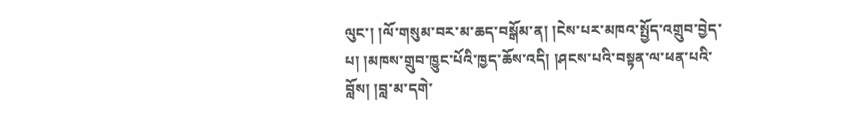ལུང་། །ལོ་གསུམ་བར་མ་ཆད་བསྒོམ་ན། །ངེས་པར་མཁའ་སྤྱོད་འགྲུབ་བྱེད་པ། །མཁས་གྲུབ་ཁྱུང་པོའི་ཁྱད་ཆོས་འདི། །ཤངས་པའི་བསྟན་ལ་ཕན་པའི་བློས། །བླ་མ་དགེ་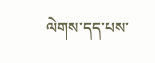ལེགས་དད་པས་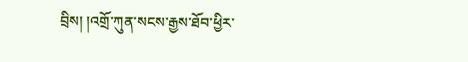བྲིས། །འགྲོ་ཀུན་སངས་རྒྱས་ཐོབ་ཕྱིར་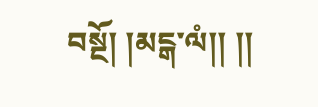བསྔོ། །མངྒ་ལཾ།། །།